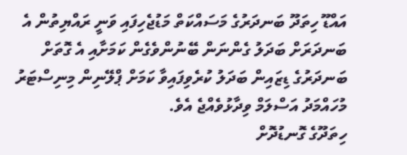އައްޑޫ ހިތަދޫ ބަނދަރުގެ މަސައްކަތް މަޑުޖެހިފައި ވަނީ ރައްޔިތުން އެ ބަނދަރަށް ބަދަލު ގެންނަން ބޭނުންވެގެން ކަމަށާއި އެ ގޮތަށް ބަނދަރުގެ ޑިޒައިން ބަދަލު ކުރެވިފައިވާ ކަމަށް ޕްލޭނިން މިނިސްޓަރު މުހައްމަދު އަސްލަމް ވިދާޅުވެއްޖެ އެވެ.
ހިތަދޫގެ ގޮނޑުދޮށް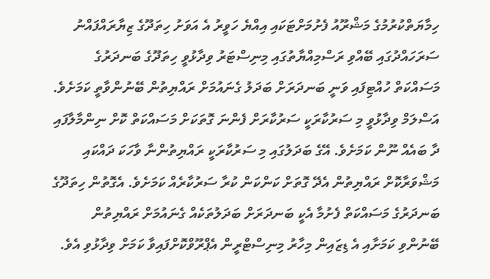ހިމާޔަތްކުރުމުގެ މަޝްރޫއު ފެށުމަށްޓަކައި އިއްޔެ ހަވީރު އެ އަވަށު ހިތަދޫގެ ޒިޔާރައްފައްނު ސަރަހައްދުގައި ބޭއްވި ރަސްމިއްޔާތުގައި މިނިސްޓަރު ވިދާޅުވީ ހިތަދޫގެ ބަނދަރުގެ މަސައްކަތް ހުއްޓިފައި ވަނީ ބަނދަރަށް ބަދަލު ގެނައުމަށް ރައްޔިތުން ބޭނުންވާތީ ކަމަށެވެ.
އަސްލަމް ވިދާޅުވީ މި ސަރުކާރަކީ ސަރުކާރަށް ފެންނަ ގޮތަކަށް މަސައްކަތް ކޮށް ނިންމާލާފައި ދާ ބައެއް ނޫން ކަމަށެވެ. އޭގެ ބަދަލުގައި މި ސަރުކާރަކީ ރައްޔިތުންނާ ވާހަކަ ދައްކައި މަޝްވަރާކޮށް ރައްޔިތުން އެދޭ ގޮތަށް ކަންކަން ކުރާ ސަރުކާރެއް ކަމަށެވެ. އެގޮތުން ހިތަދޫގެ ބަނދަރުގެ މަސައްކަތް ފެށުމާ އެކީ ބަނދަރަށް ބަދަލުތަކެއް ގެނައުމަށް ރައްޔިތުން ބޭނުންވި ކަމަށާއި އެ ޑިޒައިން މިހާރު މިނިސްޓްރީން އެޕްރޫވްކޮށްފައިވާ ކަމަށް ވިދާޅުވި އެވެ.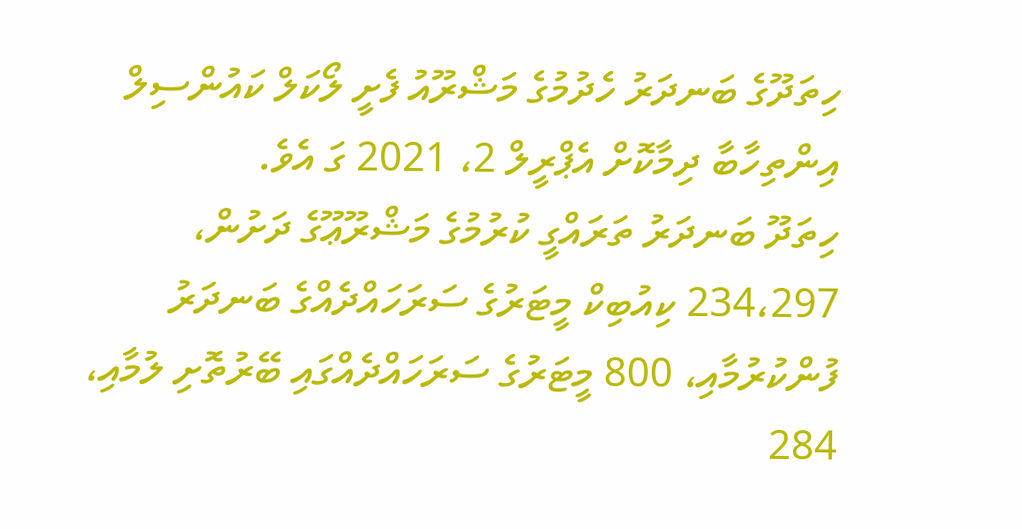ހިތަދޫގެ ބަނދަރު ހެދުމުގެ މަޝްރޫއު ފެށީ ލޯކަލް ކައުންސިލް އިންތިހާބާ ދިމާކޮށް އެޕްރީލް 2، 2021 ގަ އެވެ.
ހިތަދޫ ބަނދަރު ތަރައްގީ ކުރުމުގެ މަޝްރޫޢޫގެ ދަށުން، 234،297 ކިއުބިކް މީޓަރުގެ ސަރަހައްދެއްގެ ބަނދަރު ފުންކުރުމާއި، 800 މީޓަރުގެ ސަރަހައްދެއްގައި ބޭރުތޮށި ލުމާއި، 284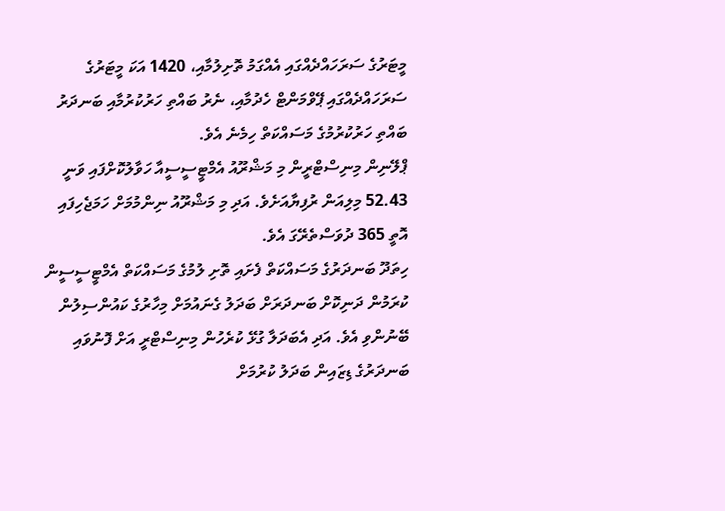މީޓަރުގެ ސަރަހައްދެއްގައި އެއްގަމު ތޮށިލުމާއި، 1420 އަކަ މީޓަރުގެ ސަރަހައްދެއްގައި ޕޭވްމަންޓް ހެދުމާއި، ނެރު ބައްތި ހަރުކުރުމާއި ބަނދަރު ބައްތި ހަރުކުރުމުގެ މަސައްކަތް ހިމެނެ އެވެ.
ޕްލޭނިން މިނިސްޓްރީން މި މަޝްރޫއު އެމްޓީސީސީއާ ހަވާލުކޮށްފައި ވަނީ 52.43 މިލިއަން ރުފިޔާއަށެވެ. އަދި މި މަޝްރޫއު ނިންމުމަށް ހަމަޖެހިފައި އޮތީ 365 ދުވަސްތެރޭގަ އެވެ.
ހިތަދޫ ބަނދަރުގެ މަސައްކަތް ފެށައި ތޮށި ލުމުގެ މަސައްކަތް އެމްޓީސީސީން ކުރަމުން ދަނިކޮށް ބަނދަރަށް ބަދަލު ގެނައުމަށް މިހާރުގެ ކައުންސިލުން ބޭނުންވި އެވެ. އަދި އެބަދަލާ ގުޅޭ ކުރެހުން މިނިސްޓްރީ އަށް ފޮނުވައި ބަނދަރުގެ ޑިޒައިން ބަދަލު ކުރުމަށް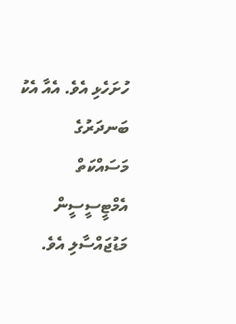ހުށަހެޅި އެވެ. އެއާ އެކު ބަނދަރުގެ މަސައްކަތް އެމްޓީސީސީން މަޑުޖައްސާލި އެވެ.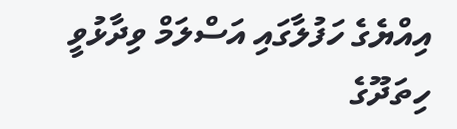އިއްޔެގެ ހަފުލާގައި އަސްލަމް ވިދާޅުވީ ހިތަދޫގެ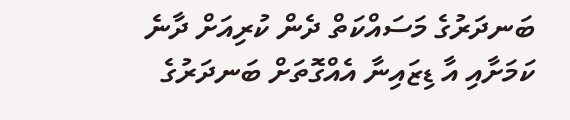ބަނދަރުގެ މަސައްކަތް ދެން ކުރިއަށް ދާނެ ކަމަށާއި އާ ޑިޒައިނާ އެއްގޮތަށް ބަނދަރުގެ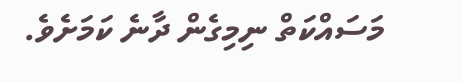މަސައްކަތް ނިމިގެން ދާނެ ކަމަށެވެ.